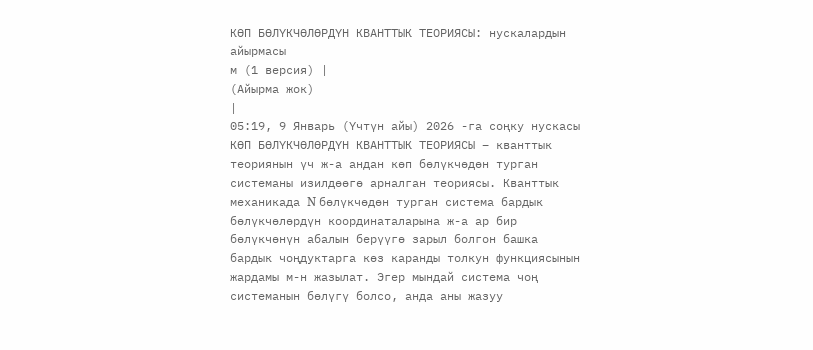КӨП БӨЛҮКЧӨЛӨРДҮН КВАНТТЫК ТЕОРИЯСЫ: нускалардын айырмасы
м (1 версия) |
(Айырма жок)
|
05:19, 9 Январь (Үчтүн айы) 2026 -га соңку нускасы
КӨП БӨЛҮКЧӨЛӨРДҮН КВАНТТЫК ТЕОРИЯСЫ – кванттык теориянын үч ж-а андан көп бөлүкчөдөн турган системаны изилдөөгө арналган теориясы. Кванттык механикада N бөлүкчөдөн турган система бардык бөлүкчөлөрдүн координаталарына ж-а ар бир бөлүкчөнүн абалын берүүгө зарыл болгон башка бардык чоңдуктарга көз каранды толкун функциясынын жардамы м-н жазылат. Эгер мындай система чоң системанын бөлүгү болсо, анда аны жазуу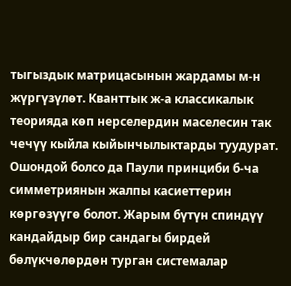тыгыздык матрицасынын жардамы м-н жүргүзүлөт. Кванттык ж-а классикалык теорияда көп нерселердин маселесин так чечүү кыйла кыйынчылыктарды туудурат. Ошондой болсо да Паули принциби б-ча симметриянын жалпы касиеттерин көргөзүүгө болот. Жарым бүтүн спиндүү кандайдыр бир сандагы бирдей бөлүкчөлөрдөн турган системалар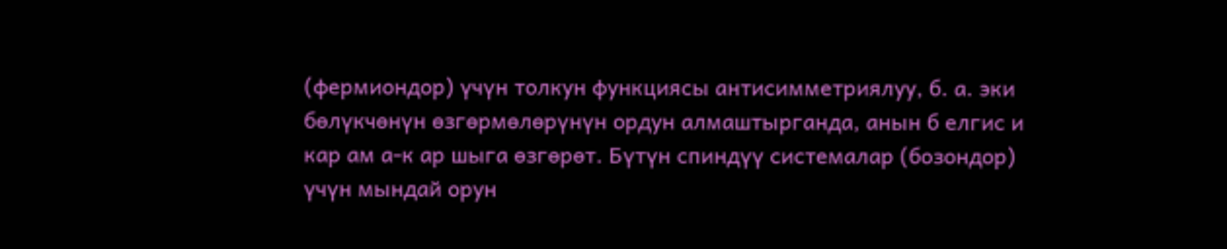(фермиондор) үчүн толкун функциясы антисимметриялуу, б. а. эки бөлүкчөнүн өзгөрмөлөрүнүн ордун алмаштырганда, анын б елгис и кар ам а-к ар шыга өзгөрөт. Бүтүн спиндүү системалар (бозондор) үчүн мындай орун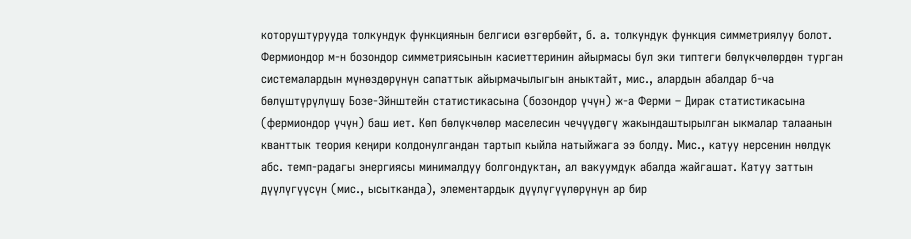которуштурууда толкундук функциянын белгиси өзгөрбөйт, б. а. толкундук функция симметриялуу болот. Фермиондор м-н бозондор симметриясынын касиеттеринин айырмасы бул эки типтеги бөлүкчөлөрдөн турган системалардын мүнөздөрүнүн сапаттык айырмачылыгын аныктайт, мис., алардын абалдар б-ча бөлүштүрүлүшү Бозе-Эйнштейн статистикасына (бозондор үчүн) ж-а Ферми – Дирак статистикасына (фермиондор үчүн) баш иет. Көп бөлүкчөлөр маселесин чечүүдөгү жакындаштырылган ыкмалар талаанын кванттык теория кеңири колдонулгандан тартып кыйла натыйжага ээ болду. Мис., катуу нерсенин нөлдүк абс. темп-радагы энергиясы минималдуу болгондуктан, ал вакуумдук абалда жайгашат. Катуу заттын дүүлүгүүсүн (мис., ысытканда), элементардык дүүлүгүүлөрүнүн ар бир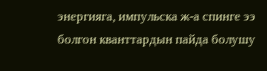энергияга, импульска ж-а спинге ээ болгон кванттардын пайда болушу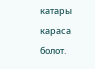катары караса болот.